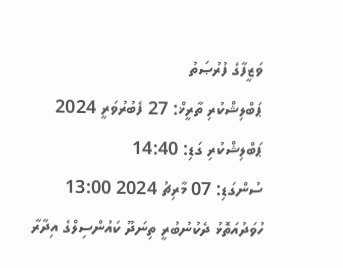ވަޒީފާގެ ފުރުޞަތު
ޕަބްލިޝްކުރި ތާރީޚް: 27 ފެބުރުވަރީ 2024
ޕަބްލިޝްކުރި ގަޑި: 14:40
ސުންގަޑި: 07 މާރިޗު 2024 13:00
ހުވަދުއަތޮޅު ދެކުނުބުރީ ތިނަދޫ ކައުންސިލްގެ އިދާރާ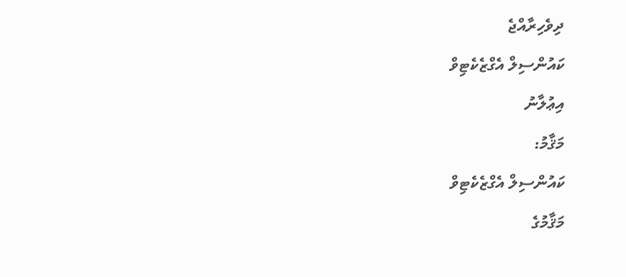ދިވެހިރާއްޖެ
ކައުންސިލް އެގްޒެކެޓިވް
އިޢުލާނު
މަޤާމު:
ކައުންސިލް އެގްޒެކެޓިވް
މަޤާމުގެ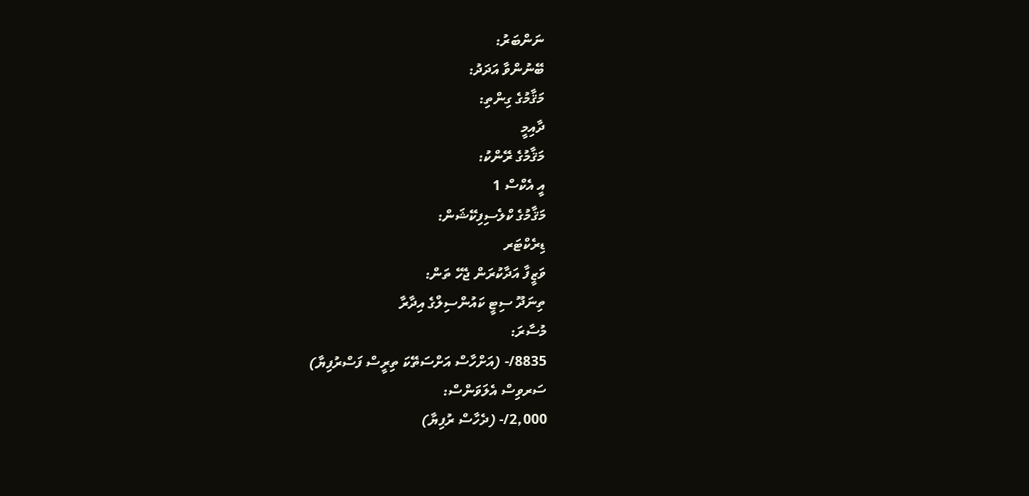ނަންބަރު:
ބޭނުންވާ އަދަދު:
މަޤާމުގެ ގިންތި:
ދާއިމީ
މަޤާމުގެ ރޭންކު:
އީ އެކްސް 1
މަޤާމުގެ ކްލެސިފިކޭޝަން:
ޑިރެކްޓަރ
ވަޒީފާ އަދާކުރަން ޖެހޭ ތަން:
ތިނަދޫ ސިޓީ ކައުންސިލްގެ އިދާރާ
މުސާރަ:
8835/- (އަށްހާސް އަށްސަތޭކަ ތިރީސް ފަސްރުފިޔާ)
ސަރވިސް އެލަވަންސް:
2,000/- (ދެހާސް ރުފިޔާ)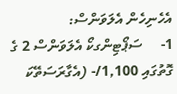އެހެނިހެން އެލަވަންސް:
1-     ސަޕޯޓިންގކޯ އެލަވަންސް 2 ގެ ގޮތުގައި 1,100/- (އެގާރަސަތޭކަ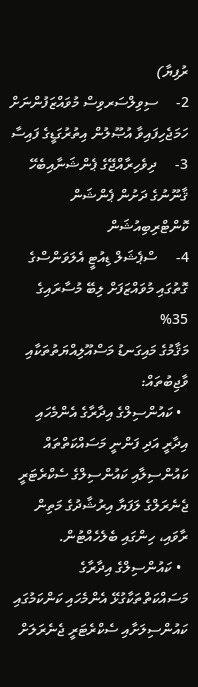ރުފިޔާ)
2-     ސިވިލްސަރވިސް މުވައްޒަފުންނަށް ހަމަޖެހިފައިވާ އުޞޫލުން އިތުރުގަޑީގެ ފައިސާ
3-     ދިވެހިރާއްޖޭގެ ޕެންޝަނާއިބެހޭ ޤާނޫނުގެ ދަށުން ޕެންޝަން ކޮންޓްރިބިއުޝަން
4-     ސްޕެޝަލް ޑިއުޓީ އެލަވަންސްގެ ގޮތުގައި މުވައްޒަފަށް ލިބޭ މުސާރައިގެ 35%
މަޤާމުގެ މައިގަނޑު މަސްއޫލިއްޔަތުތަކާއި ވާޖިބުތައް:
  • ކައުންސިލްގެ އިދާރާގެ އެންމެހައި އިދާރީ އަދި ފަންނީ މަސައްކަތްތައް ކައުންސިލާއި ކައުންސިލްގެ ސެކްރެޓަރީ ޖެނެރަލްގެ ލަފަޔާ އިރުޝާދުގެ މަތިން ރާވައި، ހިންގައި ބެލެހެއްޓުން.
  • ކައުންސިލްގެ އިދާރާގެ މަސައްކަތްތަކާގުޅޭ އެންމެހައި ކަންކަމުގައި ކައުންސިލަށާއި ސެކްރެޓަރީ ޖެނެރަލަށް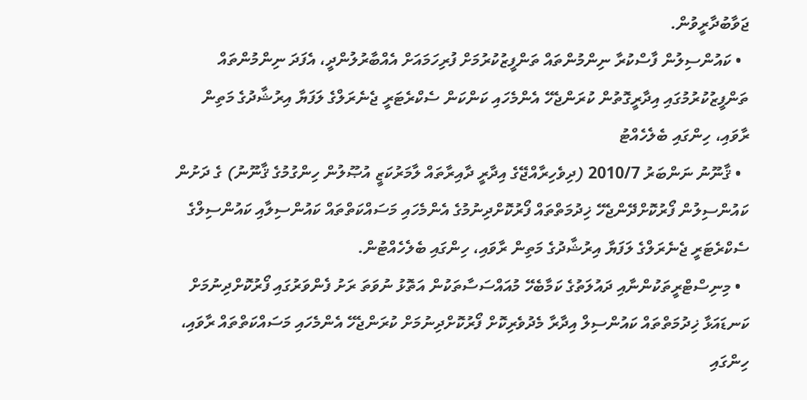ޖަވާބުދާރީވުން.
  • ކައުންސިލުން ފާސްކުރާ ނިންމުންތައް ތަންފީޒުކުރުމަށް ފުރިހަމައަށް އެއްބާރުލުންދީ، އެފަދަ ނިންމުންތައް ތަންފީޒުކުރުމުގައި އިދާރީގޮތުން ކުރަންޖެހޭ އެންމެހައި ކަންކަން ސެކްރެޓަރީ ޖެނެރަލްގެ ލަފަޔާ އިރުޝާދުގެ މަތިން ރާވައި، ހިންގައި ބެލެހެއްޓު
  • ޤާނޫނު ނަންބަރު 2010/7 (ދިވެހިރާއްޖޭގެ އިދާރީ ދާއިރާތައް ލާމަރުކަޒީ އުޞޫލުން ހިންގުމުގެ ޤާނޫނު) ގެ ދަށުން ކައުންސިލުން ފޯރުކޮށްދޭންޖެހޭ ޚިދުމަތްތައް ފޯރުކޮށްދިނުމުގެ އެންމެހައި މަސައްކަތްތައް ކައުންސިލާއި ކައުންސިލްގެ ސެކްރެޓަރީ ޖެނެރަލްގެ ލަފަޔާ އިރުޝާދުގެ މަތިން ރާވައި، ހިންގައި ބެލެހެއްޓުން.
  • މިނިސްޓްރީތަކުންނާއި ދައުލަތުގެ ކަމާބެހޭ މުއައްސަސާތަކުން އަތޮޅު ނުވަތަ ރަށު ފެންވަރުގައި ފޯރުކޮށްދިނުމަށް ކަނޑައަޅާ ޚިދުމަތްތައް ކައުންސިލް އިދާރާ މެދުވެރިކޮށް ފޯރުކޮށްދިނުމަށް ކުރަންޖެހޭ އެންމެހައި މަސައްކަތްތައް ރާވައި، ހިންގައި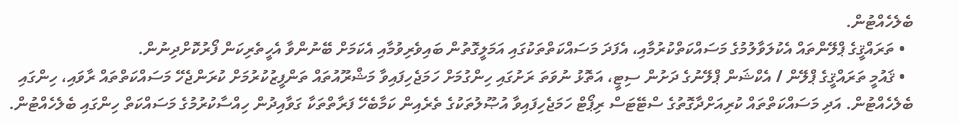ބެލެހެއްޓުން.
  • ތަރައްޤީގެ ޕްލޭންތައް އެކުލަވާލުމުގެ މަސައްކަތްކުރުމާއި، އެފަދަ މަސައްކަތްތަކުގައި އަމަލީގޮތުން ބައިވެރިވުމާއި އެކަމަށް ބޭނުންވާ އެހީތެރިކަން ފޯރުކޮށްދިނުން.
  • ޤައުމީ ތަރައްޤީގެ ޕްލޭން / އެކްޝަން ޕްލޭނުގެ ދަށުން ސިޓީ، އަތޮޅު ނުވަތަ ރަށުގައި ހިންގުމަށް ހަމަޖެހިފައިވާ މަޝްރޫއުތައް ތަންފީޒުކުރުމަށް ކުރަންޖެހޭ މަސައްކަތްތައް ރާވައި، ހިންގައި ބެލެހެއްޓުން. އަދި މަސައްކަތްތައް ކުރިއަށްދާގޮތުގެ ސްޓޭޓަސް ރިޕޯޓް ހަމަޖެހިފައިވާ އުޞޫލުތަކުގެ ތެރެއިން ކަމާބެހޭ ފަރާތްތަކާ ގަވާއިދުން ހިއްސާކުރުމުގެ މަސައްކަތް ހިންގައި ބެލެހެއްޓުން.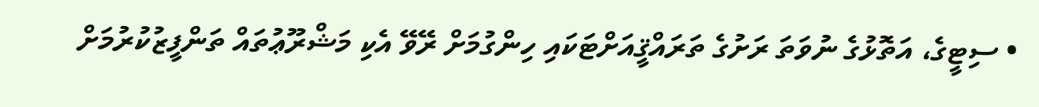• ސިޓީގެ، އަތޮޅުގެ ނުވަތަ ރަށުގެ ތަރައްޤީއަށްޓަކައި ހިންގުމަށް ރޭވޭ އެކި މަޝްރޫޢުތައް ތަންފީޒުކުރުމަށް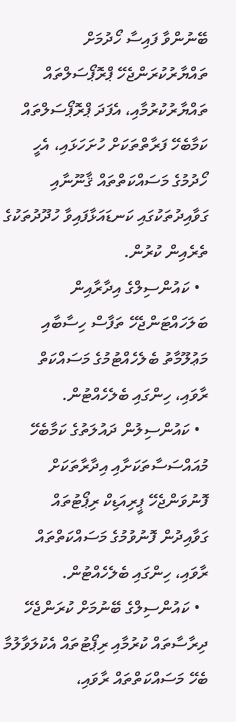ބޭނުންވާ ފައިސާ ހޯދުމަށް ތައްޔާރުކުރަންޖެހޭ ޕްރޮޕޯސަލްތައް ތައްޔާރުކުރުމާއި، އެފަދަ ޕްރޮޕޯސަލްތައް ކަމާބެހޭ ފަރާތްތަކަށް ހުށަހަޅައި، އެހީ ހޯދުމުގެ މަސައްކަތްތައް ޤާނޫނާއި ގަވާއިދުތަކުގައި ކަނޑައަޅާފައިވާ ހުދޫދުތަކުގެ ތެރެއިން ކުރުން.
  • ކައުންސިލްގެ އިދާރާއިން ބަލަހައްޓަންޖެހޭ ތަފާސް ހިސާބާއި މަޢުލޫމާތު ބެލެހެއްޓުމުގެ މަސައްކަތް ރާވައި، ހިންގައި ބެލެހެއްޓުން.
  • ކައުންސިލުން ދައުލަތުގެ ކަމާބެހޭ މުއައްސަސާތަކަށާއި އިދާރާތަކަށް ފޮނުވަންޖެހޭ ޕީރިއަޑިކް ރިޕޯޓުތައް ގަވާއިދުން ފޮނުވުމުގެ މަސައްކަތްތައް ރާވައި، ހިންގައި ބެލެހެއްޓުން.
  • ކައުންސިލްގެ ބޭނުމަށް ކުރަންޖެހޭ ދިރާސާތައް ކުރުމާއި ރިޕޯޓުތައް އެކުލަވާލުމާ ބެހޭ މަސައްކަތްތައް ރާވައި،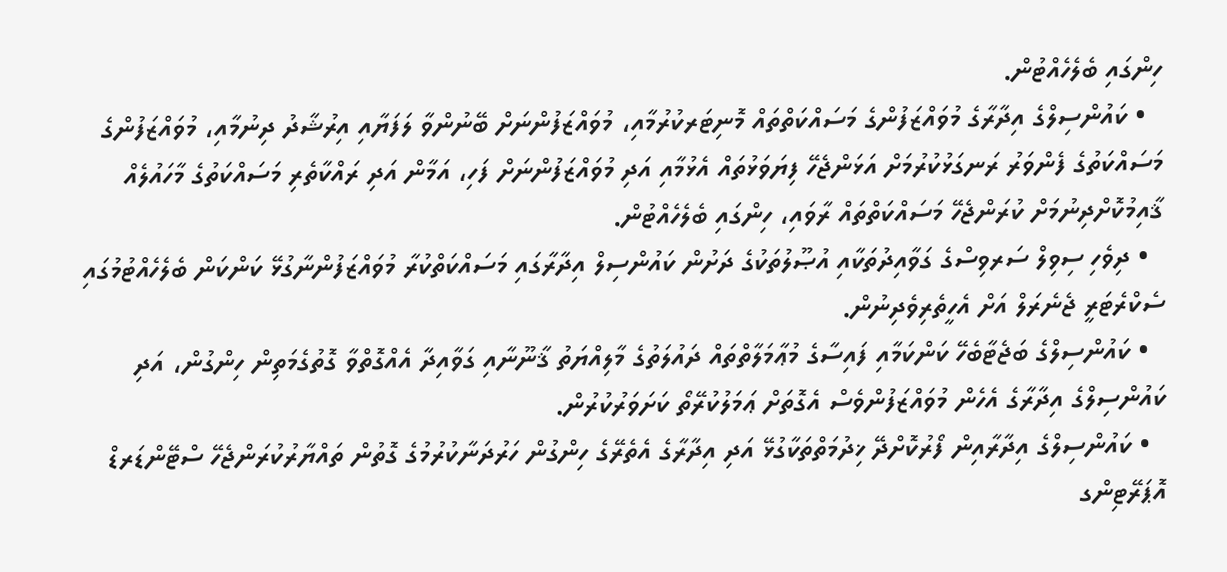ހިންގައި ބެލެހެއްޓުން.
  • ކައުންސިލްގެ އިދާރާގެ މުވައްޒަފުންގެ މަސައްކަތްތައް މޮނިޓަރކުރުމާއި، މުވައްޒަފުންނަށް ބޭނުންވާ ލަފަޔާއި އިރުޝާދު ދިނުމާއި، މުވައްޒަފުންގެ މަސައްކަތުގެ ފެންވަރު ރަނގަޅުކުރުމަށް އަޅަންޖެހޭ ފިޔަވަޅުތައް އެޅުމާއި އަދި މުވައްޒަފުންނަށް ފަހި، އަމާން އަދި ރައްކާތެރި މަސައްކަތުގެ މާހައުލެއް ޤާއިމުކޮށްދިނުމަށް ކުރަންޖެހޭ މަސައްކަތްތައް ރާވައި، ހިންގައި ބެލެހެއްޓުން.
  • ދިވެހި ސިވިލް ސަރވިސްގެ ގަވާއިދުތަކާއި އުޞޫލުތަކުގެ ދަށުން ކައުންސިލް އިދާރާގައި މަސައްކަތްކުރާ މުވައްޒަފުންނާގުޅޭ ކަންކަން ބެލެހެއްޓުމުގައި ސެކްރެޓަރީ ޖެނެރަލް އަށް އެހީތެރިވެދިނުން.
  • ކައުންސިލްގެ ބަޖެޓާބެހޭ ކަންކަމާއި ފައިސާގެ މުޢާމަލާތްތައް ދައުލަތުގެ މާލިއްޔަތު ޤާނޫނާއި ގަވާއިދާ އެއްގޮތްވާ ގޮތުގެމަތިން ހިންގުން، އަދި ކައުންސިލްގެ އިދާރާގެ އެހެން މުވައްޒަފުންވެސް އެގޮތަށް ޢަމަލުކުރޭތޯ ކަށަވަރުކުރުން.
  • ކައުންސިލްގެ އިދާރާއިން ފޯރުކޮށްދޭ ޚިދުމަތްތަކާގުޅޭ އަދި އިދާރާގެ އެތެރޭގެ ހިންގުން ހަރުދަނާކުރުމުގެ ގޮތުން ތައްޔާރުކުރަންޖެހޭ ސްޓޭންޑަރޑް އޮޕަރޭޓިންގ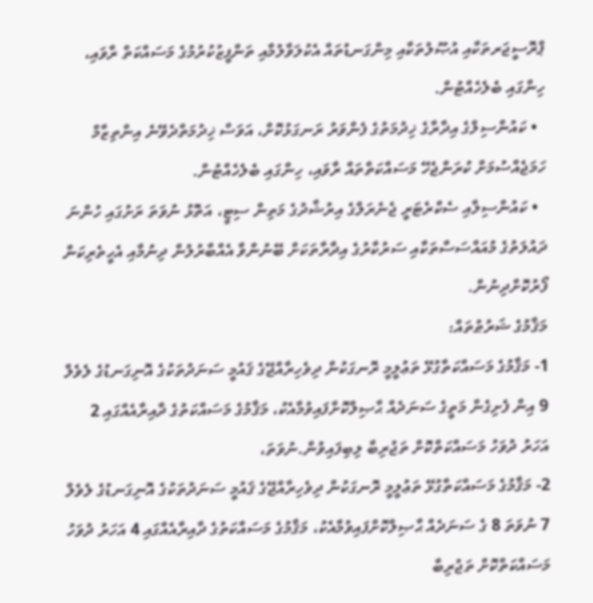ޕްރޮސީޖަރތަކާއި އުޞޫލުތަކާއި މިންގަނޑުތައް އެކުލަވާލުމާއި ތަންފީޒުކުރުމުގެ މަސައްކަތް ރާވައި، ހިންގައި ބެލެހެއްޓުން.
  • ކައުންސިލްގެ އިދާރާގެ ޚިދުމަތުގެ ފެންވަރު ރަނގަޅުކޮށް، އަވަސް ޚިދުމަތްދެވޭނެ އިންތިޒާމް ހަމަޖެއްސުމަށް ކުރަންޖެހޭ މަސައްކަތްތައް ރާވައި، ހިންގައި ބެލެހެއްޓުން.
  • ކައުންސިލާއި ސެކްރެޓަރީ ޖެނެރަލްގެ އިރުޝާދުގެ މަތިން ސިޓީ، އަތޮޅު ނުވަތަ ރަށުގައި ހުންނަ ދައުލަތުގެ މުއައްސަސާތަކާއި ސަރުކާރުގެ އިދާރާތަކަށް ބޭނުންވާ އެއްބާރުލުން ދިނުމާއި އެހީތެރިކަން ފޯރުކޮށްދިނުން.
މަޤާމުގެ ޝަރުޠުތައް:
1- މަޤާމުގެ މަސައްކަތާގުޅޭ ތަޢުލީމީ ރޮނގަކުން ދިވެހިރާއްޖޭގެ ޤައުމީ ސަނަދުތަކުގެ އޮނިގަނޑުގެ ލެވެލް 9 އިން ފެށިގެން މަތީގެ ސަނަދެއް ޙާޞިލްކޮށްފައިވުމާއެކު، މަޤާމުގެ މަސައްކަތުގެ ދާއިރާއެއްގައި 2 އަހަރު ދުވަހު މަސައްކަތްކޮށް ތަޖުރިބާ ލިބިފައިވުން.ނުވަތަ،
2- މަޤާމުގެ މަސައްކަތާގުޅޭ ތަޢުލީމީ ރޮނގަކުން ދިވެހިރާއްޖޭގެ ޤައުމީ ސަނަދުތަކުގެ އޮނިގަނޑުގެ ލެވެލް 7 ނުވަތަ 8 ގެ ސަނަދެއް ޙާޞިލްކޮށްފައިވުމާއެކު، މަޤާމުގެ މަސައްކަތުގެ ދާއިރާއެއްގައި 4 އަހަރު ދުވަހު މަސައްކަތްކޮށް ތަޖުރިބާ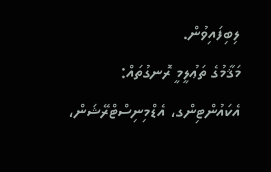ލިބިފައިވުން.
މަޤާމުގެ ތަޢުލީމީ ރޮނގުތައް:
އެކައުންޓިންގ، އެޑްމިނިސްޓްރޭޝަން،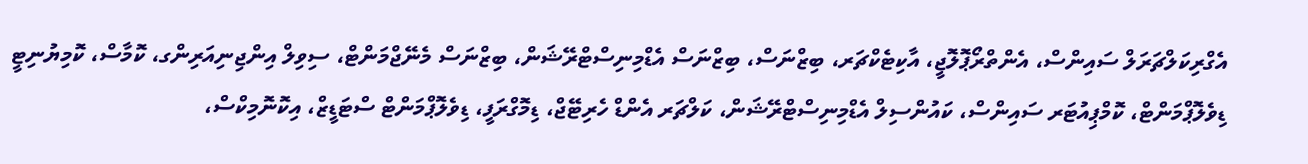އެގްރިކަލްޗަރަލް ސައިންސް، އެންތްރޯޕޮލޮޖީ، އާކިޓެކްޗަރ، ބިޒްނަސް، ބިޒްނަސް އެޑްމިނިސްޓްރޭޝަން، ބިޒްނަސް މެނޭޖްމަންޓް، ސިވިލް އިންޖިނިއަރިންގ، ކޮމާސް، ކޮމިޔުނިޓީ ޑިވެލޮޕްމަންޓް، ކޮމްޕިއުޓަރ ސައިންސް، ކައުންސިލް އެޑްމިނިސްޓްރޭޝަން، ކަލްޗަރ އެންޑް ހެރިޓޭޖް، ޑިމޮގްރަފީ، ޑިވެލޮޕްމަންޓް ސްޓަޑީޒް، އިކޮނޮމިކްސް،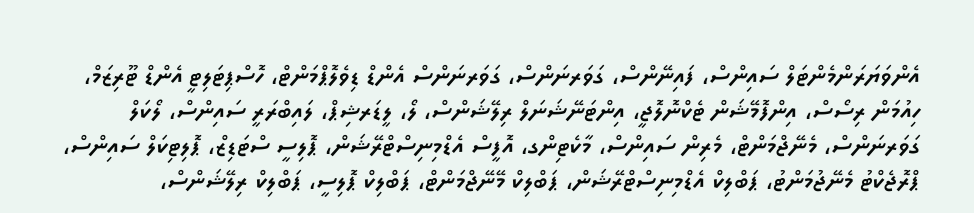އެންވަޔަރަންމެންޓަލް ސައިންސް، ފައިނޭންސް، ގަވަރނަންސް، ގަވަރނަންސް އެންޑް ޑިވެލޮޕްމަންޓް، ހޮސްޕިޓަލިޓީ އެންޑް ޓޫރިޒަމް، ހިއުމަން ރިސޯސް، އިންފޮމޭޝަން ޓެކްނޮލޮޖީ، އިންޓަނޭޝަނަލް ރިލޭޝަންސް، ލޯ، ލީޑަރޝިޕް، ލައިބްރަރީ ސައިންސް، ލޯކަލް ގަވަރނަންސް، މެނޭޖްމަންޓް، މެރިން ސައިންސް، މާކެޓިންގ، އޮފީސް އެޑްމިނިސްޓްރޭޝަން، ޕޮލިސީ ސްޓަޑިޒް، ޕޮލިޓިކަލް ސައިންސް، ޕްރޮޖެކްޓު މެނޭޖުމަންޓު، ޕަބްލިކް އެޑްމިނިސްޓްރޭޝަން، ޕަބްލިކް މޭނޭޖްމަންޓް، ޕަބްލިކް ޕޮލިސީ، ޕަބްލިކް ރިލޭޝަންސް،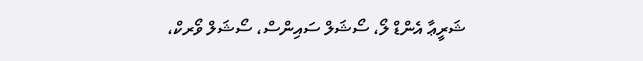ޝަރީޢާ އެންޑް ލޯ، ސޯޝަލް ސައިންސް، ސޯޝަލް ވޯރކް،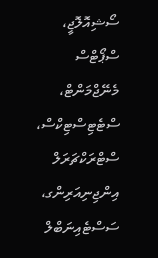ސޯޝިއޮލޮޖީ، ސްޕޯޓްސް މެނޭޖްމަންޓް، ސްޓެޓިސްޓިކްސް، ސްޓްރަކްޗަރަލް އިންޖިނިއަރިންގ، ސަސްޓެއިނަބްލް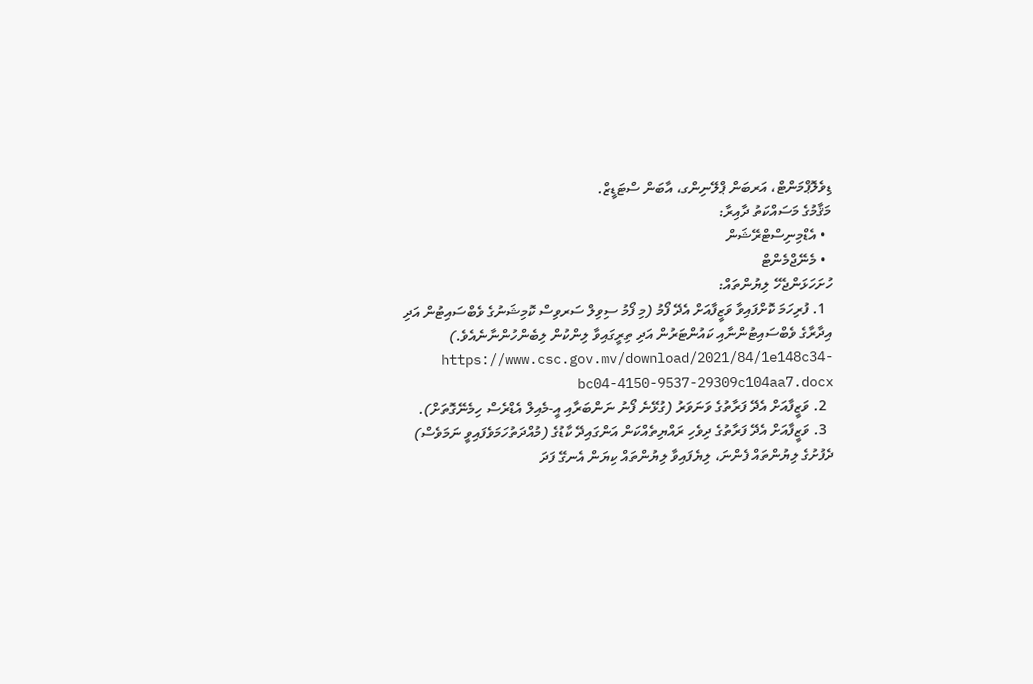ޑިވެލޮޕްމަންޓް، އަރބަން ޕްލޭނިންގ، އާބަން ސްޓަޑީޒް.
މަޤާމުގެ މަސައްކަތު ދާއިރާ:
  • އެޑްމިނިސްޓްރޭޝަން
  • މެނޭޖްމެންޓް
ހުށަހަޅަންޖެހޭ ލިޔުންތައް:
  1. ފުރިހަމަ ކޮށްފައިވާ ވަޒީފާއަށް އެދޭ ފޯމު (މި ފޯމު ސިވިލް ސަރވިސް ކޮމިޝަނުގެ ވެބްސައިޓުން އަދި އިދާރާގެ ވެބްސައިޓުންނާއި ކައުންޓަރުން އަދި ތިރީގައިވާ ލިންކުން ލިބެންހުންނާނެއެވެ.)  https://www.csc.gov.mv/download/2021/84/1e148c34-bc04-4150-9537-29309c104aa7.docx
  2. ވަޒީފާއަށް އެދޭ ފަރާތުގެ ވަނަވަރު (ގުޅޭނެ ފޯނު ނަންބަރާއި އީ-މެއިލް އެޑްރެސް ހިމެނޭގޮތަށް).
  3. ވަޒީފާއަށް އެދޭ ފަރާތުގެ ދިވެހި ރައްޔިތެއްކަން އަންގައިދޭ ކާޑުގެ (މުއްދަތުހަމަވެފައިވީ ނަމަވެސް) ދެފުށުގެ ލިޔުންތައް ފެންނަ، ލިޔެފައިވާ ލިޔުންތައް ކިޔަން އެނގޭ ފަދަ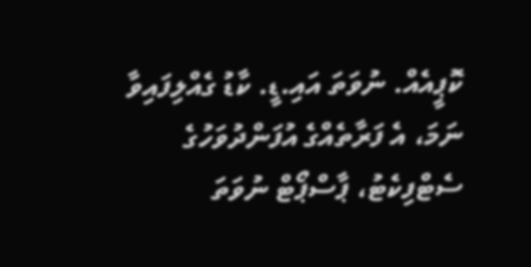ކޮޕީއެއް. ނުވަތަ އައި.ޑީ. ކާޑު ގެއްލިފައިވާ ނަމަ، އެ ފަރާތެއްގެ އުފަންދުވަހުގެ ސެޓްފިކެޓު، ޕާސްޕޯޓް ނުވަތަ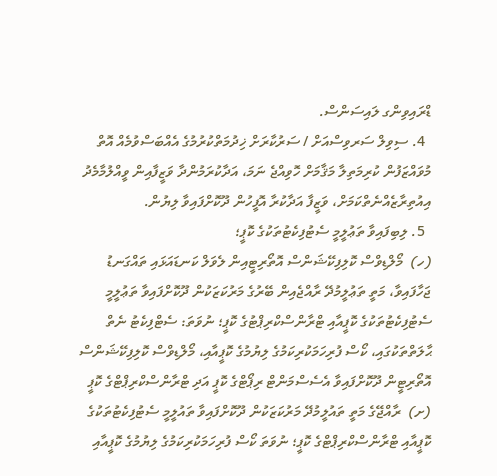ޑްރައިވިންގ ލައިސަންސް.
  4. ސިވިލް ސަރވިސްއަށް / ސަރުކާރަށް ޚިދުމަތްކުރުމުގެ އެއްބަސްވުމެއް އޮތް މުވައްޒަފުން ކުރިމަތިލާ މަޤާމަށް ހޮވިއްޖެ ނަމަ، އަދާކުރަމުންދާ ވަޒީފާއިން ވީއްލުމާމެދު އިއުތިރާޒެއްނެތްކަމަށް، ވަޒީފާ އަދާކުރާ އޮފީހުން ދޫކޮށްފައިވާ ލިޔުން.
  5. ލިބިފައިވާ ތަޢުލީމީ ސެޓުފިކެޓުތަކުގެ ކޮޕީ؛
(ހ)  މޯލްޑިވްސް ކޮލިފިކޭޝަންސް އޮތޯރިޓީއިން ލެވަލް ކަނޑައަޅައި ތައްގަނޑު ޖަހާފައިވާ، މަތީ ތަޢުލީމުދޭ ރާއްޖެއިން ބޭރުގެ މަރުކަޒަކުން ދޫކޮށްފައިވާ ތަޢުލީމީ ސެޓުފިކެޓުތަކުގެ ކޮޕީއާއި ޓްރާންސްކްރިޕްޓުގެ ކޮޕީ؛ ނުވަތަ: ސެޓްފިކެޓު ނެތް ޙާލަތްތަކުގައި، ކޯސް ފުރިހަމަކުރިކަމުގެ ލިޔުމުގެ ކޮޕީއާއި، މޯލްޑިވްސް ކޮލިފިކޭޝަންސް އޮތޯރިޓީން ދޫކޮށްފައިވާ އެސެސްމަންޓް ރިޕޯޓްގެ ކޮޕީ އަދި ޓްރާންސްކްރިޕްޓްގެ ކޮޕީ
(ށ)  ރާއްޖޭގެ މަތީ ތައުލީމުދޭ މަރުކަޒަކުން ދޫކޮށްފައިވާ ތައުލީމީ ސެޓުފިކެޓުތަކުގެ ކޮޕީއާއި ޓްރާންސްކްރިޕްޓްގެ ކޮޕީ؛ ނުވަތަ ކޯސް ފުރިހަމަކުރިކަމުގެ ލިޔުމުގެ ކޮޕީއާއި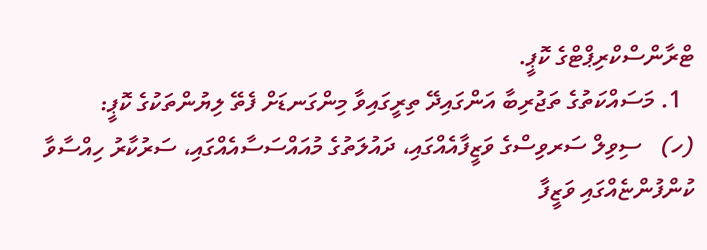ޓްރާންސްކްރިޕްޓްގެ ކޮޕީ.
  1. މަސައްކަތުގެ ތަޖުރިބާ އަންގައިދޭ ތިރީގައިވާ މިންގަނޑަށް ފެތޭ ލިޔުންތަކުގެ ކޮޕީ:
(ހ)   ސިވިލް ސަރވިސްގެ ވަޒީފާއެއްގައި، ދައުލަތުގެ މުއައްސަސާއެއްގައި، ސަރުކާރު ހިއްސާވާ ކުންފުންޏެއްގައި ވަޒީފާ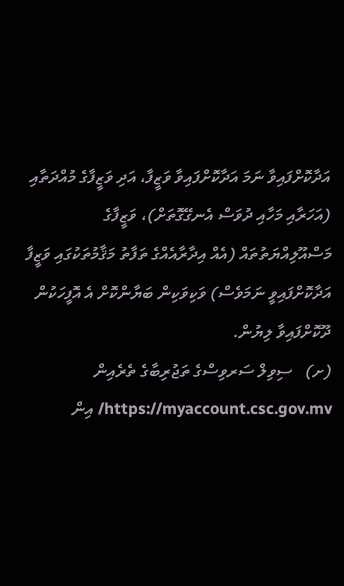އަދާކޮށްފައިވާ ނަމަ އަދާކޮށްފައިވާ ވަޒީފާ، އަދި ވަޒީފާގެ މުއްދަތާއި (އަހަރާއި މަހާއި ދުވަސް އެނގޭގޮތަށް)، ވަޒީފާގެ މަސްއޫލިއްޔަތުތައް (އެއް އިދާރާއެއްގެ ތަފާތު މަޤާމުތަކުގައި ވަޒީފާ އަދާކޮށްފައިވީ ނަމަވެސް) ވަކިވަކިން ބަޔާންކޮށް އެ އޮފީހަކުން ދޫކޮށްފައިވާ ލިޔުން.
(ށ)   ސިވިލް ސަރވިސްގެ ތަޖުރިބާގެ ތެރެއިން https://myaccount.csc.gov.mv/ އިން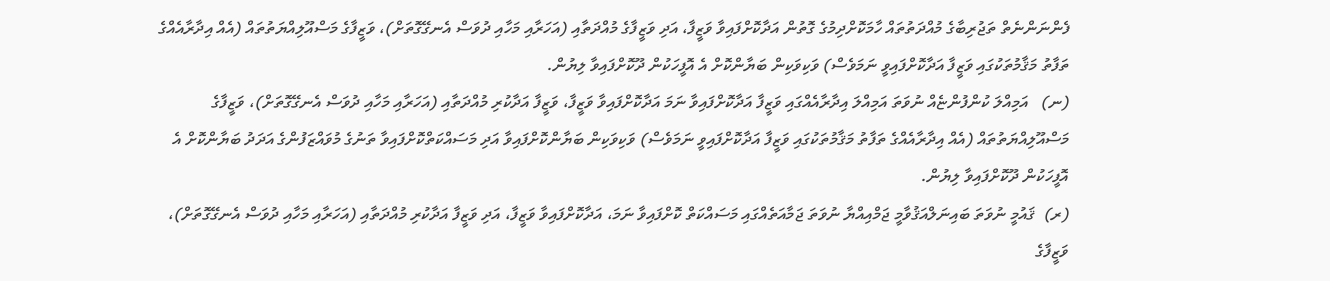ފެންނަންނެތް ތަޖުރިބާގެ މުއްދަތުތައް ހާމަކޮށްދިމުގެ ގޮތުން އަދާކޮށްފައިވާ ވަޒީފާ، އަދި ވަޒީފާގެ މުއްދަތާއި (އަހަރާއި މަހާއި ދުވަސް އެނގޭގޮތަށް)، ވަޒީފާގެ މަސްއޫލިއްޔަތުތައް (އެއް އިދާރާއެއްގެ ތަފާތު މަޤާމުތަކުގައި ވަޒީފާ އަދާކޮށްފައިވީ ނަމަވެސް) ވަކިވަކިން ބަޔާންކޮށް އެ އޮފީހަކުން ދޫކޮށްފައިވާ ލިޔުން.
(ނ)   އަމިއްލަ ކުންފުންޏެއް ނުވަތަ އަމިއްލަ އިދާރާއެއްގައި ވަޒީފާ އަދާކޮށްފައިވާ ނަމަ އަދާކޮށްފައިވާ ވަޒީފާ، ވަޒީފާ އަދާކުރި މުއްދަތާއި (އަހަރާއި މަހާއި ދުވަސް އެނގޭގޮތަށް)، ވަޒީފާގެ މަސްއޫލިއްޔަތުތައް (އެއް އިދާރާއެއްގެ ތަފާތު މަޤާމުތަކުގައި ވަޒީފާ އަދާކޮށްފައިވީ ނަމަވެސް) ވަކިވަކިން ބަޔާންކޮށްފައިވާ އަދި މަސައްކަތްކޮށްފައިވާ ތަނުގެ މުވައްޒަފުންގެ އަދަދު ބަޔާންކޮށް އެ އޮފީހަކުން ދޫކޮށްފައިވާ ލިޔުން.
(ރ)  ޤައުމީ ނުވަތަ ބައިނަލްއަޤުވާމީ ޖަމްއިއްޔާ ނުވަތަ ޖަމާއަތެއްގައި މަސައްކަތް ކޮށްފައިވާ ނަމަ، އަދާކޮށްފައިވާ ވަޒީފާ، އަދި ވަޒީފާ އަދާކުރި މުއްދަތާއި (އަހަރާއި މަހާއި ދުވަސް އެނގޭގޮތަށް)، ވަޒީފާގެ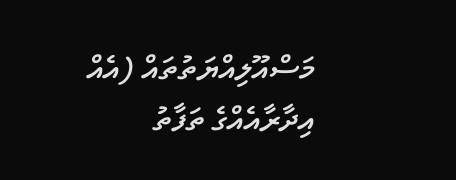މަސްއޫލިއްޔަތުތައް (އެއް އިދާރާއެއްގެ ތަފާތު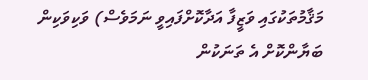މަޤާމުތަކުގައި ވަޒީފާ އަދާކޮށްފައިވީ ނަމަވެސް) ވަކިވަކިން ބަޔާންކޮށް އެ ތަނަކުން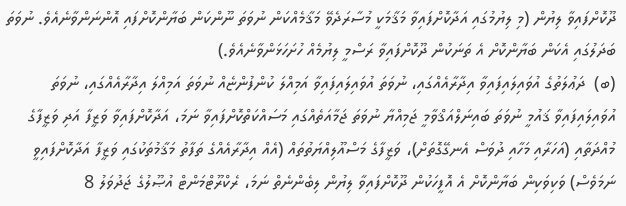ދޫކޮށްފައިވާ ލިޔުން (މި ލިޔުމުގައި އަދާކޮށްފައިވާ މަޤާމަކީ މުސާރަދެވޭ މަޤާމެއްކަން ނުވަތަ ނޫންކަން ބަޔާންކޮށްފައި އޮންނަންވާނެއެވެ. ނުވަތަ ބަދަލުގައި އެކަން ބަޔާންކޮށް އެ ތަނަކުން ދޫކޮށްފައިވާ ރަސްމީ ލިޔުމެއް ހުށަހަޅަންވާނެއެވެ.)
(ބ)  ދަޢުލަތުގެ އުވައިލައިފައިވާ އިދާރާއެއްގައި، ނުވަތަ އުވައިލައިފައިވާ އަމިއްލަ ކުންފުންޏެއް ނުވަތަ އަމިއްލަ އިދާރާއެއްގައި، ނުވަތަ އުވައިލައިފައިވާ ޤައުމީ ނުވަތަ ބައިނަލްއަޤްވާމީ ޖަމިއްޔާ ނުވަތަ ޖަމާއަތެއްގައި މަސައްކަތްކޮށްފައިވާ ނަމަ، އަދާކޮށްފައިވާ ވަޒީފާ އަދި ވަޒީފާގެ މުއްދަތާއި (އަހަރާއި މަހާއި ދުވަސް އެނގޭގޮތަށް)، ވަޒީފާގެ މަސްއޫލިއްޔަތުތައް (އެއް އިދާރާއެއްގެ ތަފާތު މަޤާމުތަކުގައި ވަޒީފާ އަދާކޮށްފައިވީ ނަމަވެސް) ވަކިވަކިން ބަޔާންކޮށް އެ އޮފީހަކުން ދޫކޮށްފައިވާ ލިޔުން ލިބެންނެތް ނަމަ، ރެކްރޫޓްމަންޓް އުޞޫލުގެ ޖަދުވަލު 8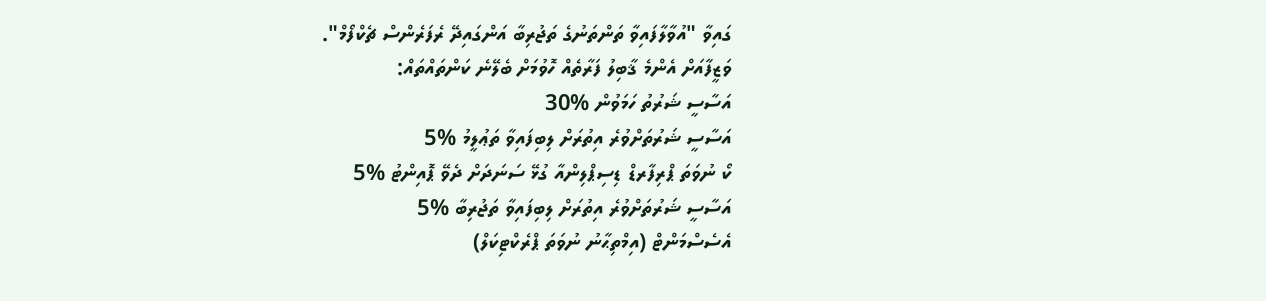ގައިވާ "އުވާލާފައިވާ ތަންތަނުގެ ތަޖުރިބާ އަންގައިދޭ ރެފަރެންސް ޗެކްފޯމް".
ވަޒީފާއަށް އެންމެ ޤާބިލު ފަރާތެއް ހޮވުމަށް ބެލޭނެ ކަންތައްތައް:
އަސާސީ ޝަރުތު ހަމަވުން %30
އަސާސީ ޝަރުތަށްވުރެ އިތުރަށް ލިބިފައިވާ ތަޢުލީމު %5
ކޯ ނުވަތަ ޕްރިފާރޑް ޑިސިޕްލިންއާ ގުޅޭ ސަނަދަށް ދެވޭ ޕޮއިންޓު %5
އަސާސީ ޝަރުތަށްވުރެ އިތުރަށް ލިބިފައިވާ ތަޖުރިބާ %5
އެސެސްމަންޓް (އިމްތިޙާނު ނުވަތަ ޕްރެކްޓިކަލް)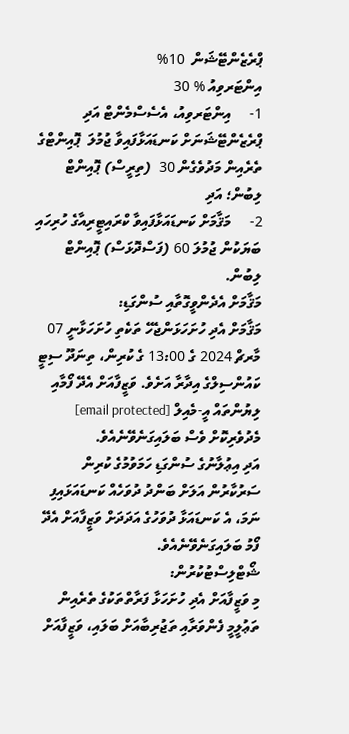ޕްރެޒެންޓޭޝަން  10%
އިންޓަރވިއު % 30
1-     އިންޓަރވިއު، އެސެސްމެންޓް އަދި  ޕްރެޒެންޓޭޝަނަށް ކަނޑައަޅާފައިވާ ޖުމުލަ  ޕޮއިންޓްގެ ތެރެއިން މަދުވެގެން 30  (ތިރީސް) ޕޮއިންޓް ލިބުން؛ އަދި
2-     މަޤާމަށް ކަނޑައަޅާފައިވާ ކްރައިޓީރިއާގެ ހުރިހައި ބަޔަކުން ޖުމުލަ 60 (ފަސްދޮޅަސް) ޕޮއިންޓް ލިބުން.
މަޤާމަށް އެދެންވީގޮތާއި ސުންގަޑި:
މަޤާމަށް އެދި ހުށަހަޅަންޖެހޭ ތަކެތި ހުށަހަޅާނީ 07 މާރޗް 2024 ގެ 13:00 ގެ ކުރިން، ތިނަދޫ ސިޓީ ކައުންސިލްގެ އިދާރާ އަށެވެ. ވަޒީފާއަށް އެދޭ ފޯމާއި ލިޔުންތައް އީ-މެއިލް [email protected]  މެދުވެރިކޮށް ވެސް ބަލައިގަނެވޭނެއެވެ.
އަދި އިޢުލާނުގެ ސުންގަޑި ހަމަވުމުގެ ކުރިން ސަރުކާރުން އަލަށް ބަންދު ދުވަހެއް ކަނޑައަޅައިފި ނަމަ، އެ ކަނޑައަޅާ ދުވަހުގެ އަދަދަށް ވަޒީފާއަށް އެދޭ ފޯމު ބަލައިގަނެވޭނެއެވެ.
ޝޯޓްލިސްޓުކުރުން:
މި ވަޒީފާއަށް އެދި ހުށަހަޅާ ފަރާތްތަކުގެ ތެރެއިން ތަޢުލީމީ ފެންވަރާއި ތަޖުރިބާއަށް ބަލައި، ވަޒީފާއަށް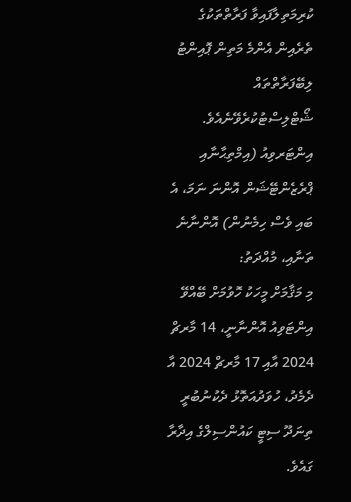ކުރިމަތިލާފައިވާ ފަރާތްތަކުގެ ތެރެއިން އެންމެ މަތިން ޕޮއިންޓު ލިބޭފަރާތްތައް ޝޯޓްލިސްޓުކުރެވޭނެއެވެ.
އިންޓަރވިއު (އިމްތިޙާނާއި ޕްރެޒެންޓޭޝަން އޮންނަ ނަމަ، އެ ބައި ވެސް ހިމެނުން) އޮންނާނެ ތަނާއި، މުއްދަތު:
މި މަޤާމަށް މީހަކު ހޮވުމަށް ބޭއްވޭ އިންޓަވިއު އޮންނާނީ، 14 މާރޗް 2024 އާއި 17 މާރޗް 2024 އާ ދެމެދު، ހުވަދުއަތޮޅު ދެކުނުބުރީ ތިނަދޫ ސިޓީ ކައުންސިލްގެ އިދާރާ ގައެވެ.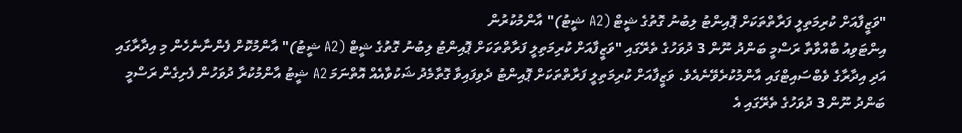"ވަޒީފާއަށް ކުރިމަތިލީ ފަރާތްތަކަށް ޕޮއިންޓު ލިބުނު ގޮތުގެ ޝީޓް (A2 ޝީޓު)" އާންމުކުރުން
އިންޓަވިއު ބާއްވާތާ ރަސްމީ ބަންދު ނޫން 3 ދުވަހުގެ ތެރޭގައި "ވަޒީފާއަށް ކުރިމަތިލީ ފަރާތްތަކަށް ޕޮއިންޓު ލިބުނު ގޮތުގެ ޝީޓް (A2 ޝީޓު)" އާންމުކޮށް ފެންނާނެހެން މި އިދާރާގައި އަދި އިދާރާގެ ވެބްސައިޓްގައި އާންމުކުރެވޭނެއެވެ. ވަޒީފާއަށް ކުރިމަތިލީ ފަރާތްތަކަށް ޕޮއިންޓު ދެވިފައިވާ ގޮތާމެދު ޝަކުވާއެއް އޮތްނަމަ A2 ޝީޓު އާންމުކުރާ ދުވަހުން ފެށިގެން ރަސްމީ ބަންދު ނޫން 3 ދުވަހުގެ ތެރޭގައި އެ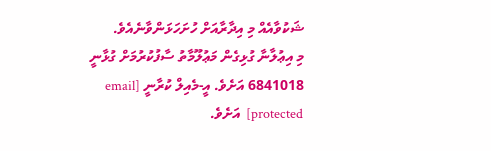ޝަކުވާއެއް މި އިދާރާއަށް ހުށަހަޅަންވާނެއެވެ.
މި އިޢުލާނާ ގުޅިގެން މަޢުލޫމާތު ސާފުކުރުމަށް ގުޅާނީ 6841018 އަށެވެ. އީ-މެއިލް ކުރާނީ [email protected]  އަށެވެ.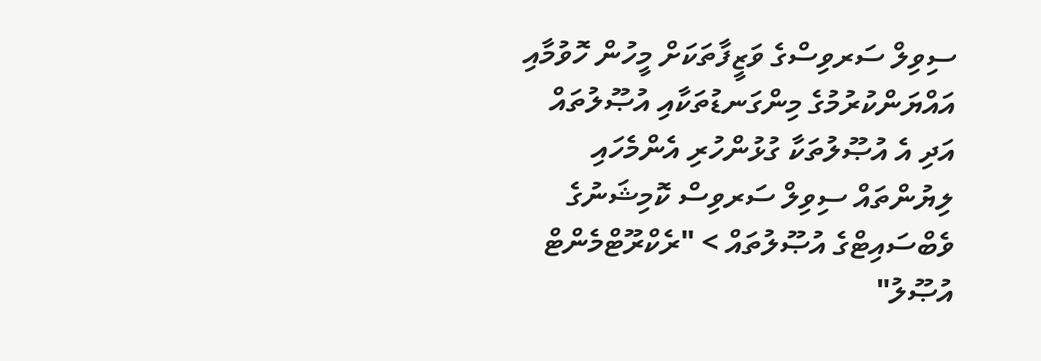ސިވިލް ސަރވިސްގެ ވަޒީފާތަކަށް މީހުން ހޮވުމާއި އައްޔަންކުރުމުގެ މިންގަނޑުތަކާއި އުޞޫލުތައް އަދި އެ އުޞޫލުތަކާ ގުޅުންހުރި އެންމެހައި ލިޔުންތައް ސިވިލް ސަރވިސް ކޮމިޝަނުގެ ވެބްސައިޓްގެ އުޞޫލުތައް > "ރެކްރޫޓްމެންޓް އުޞޫލު"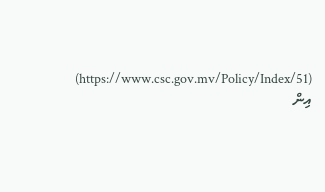(https://www.csc.gov.mv/Policy/Index/51) އިން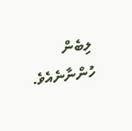ލިބެން ހުންނާނެއެވެ.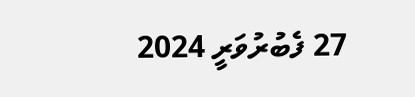27 ފެބުރުވަރީ 2024